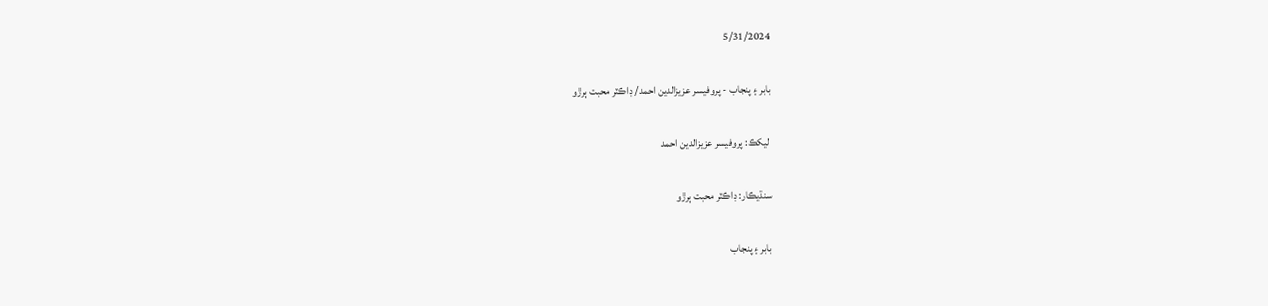5/31/2024

بابر ۽ پنجاب - پروفيسر عزيزالدين احمد/ ڊاڪٽر محبت ٻرڙو

 ليکڪ: پروفيسر عزيزالدين احمد

سنڌيڪار: ڊاڪٽر محبت ٻرڙو

بابر ۽ پنجاب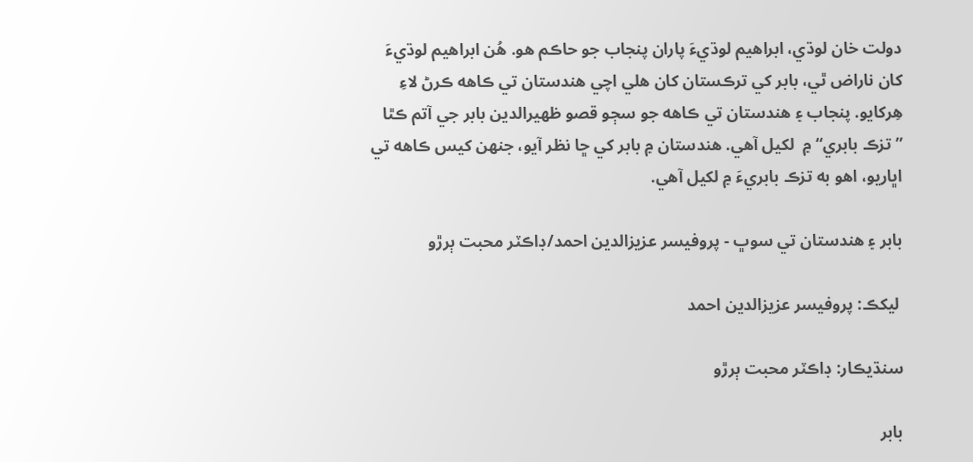دولت خان لوڌي، ابراهيم لوڌيءَ پاران پنجاب جو حاڪم هو. هُن ابراهيم لوڌيءَ کان ناراض ٿي، بابر کي ترڪستان کان هلي اچي هندستان تي ڪاهه ڪرڻ لاءِ هِرکايو. پنجاب ۽ هندستان تي ڪاهه جو سڄو قصو ظھيرالدين بابر جي آتم ڪٿا ”تزڪ بابري“ ۾  لکيل آهي. هندستان ۾ بابر کي ڇا نظر آيو، جنھن کيس ڪاهه تي اڀاريو، اهو به تزڪ بابريءَ ۾ لکيل آهي.

بابر ۽ هندستان تي سوڀ - پروفيسر عزيزالدين احمد/ڊاڪٽر محبت ٻرڙو

 ليکڪ: پروفيسر عزيزالدين احمد

سنڌيڪار: ڊاڪٽر محبت ٻرڙو

بابر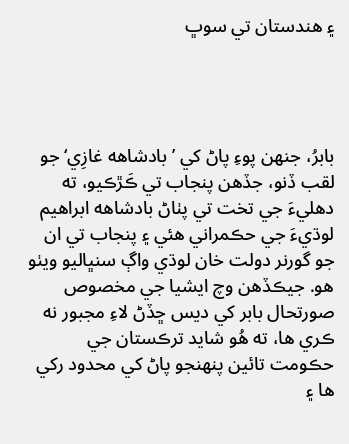۽ هندستان تي سوڀ




بابرُ، جنھن پوءِ پاڻ کي ’بادشاهه غازِي‘ جو لقب ڏنو، جڏهن پنجاب تي ڪَڙڪيو، ته دهليءَ جي تخت تي پٺاڻ بادشاهه ابراهيم لوڌيءَ جي حڪمراني هئي ۽ پنجاب تي ان جو گورنر دولت خان لوڌي واڳ سنڀاليو ويٺو هو. جيڪڏهن وچ ايشيا جي مخصوص صورتحال بابر کي ديس ڇڏڻ لاءِ مجبور نه ڪري ها، ته هُو شايد ترڪستان جي حڪومت تائين پنھنجو پاڻ کي محدود رکي ها ۽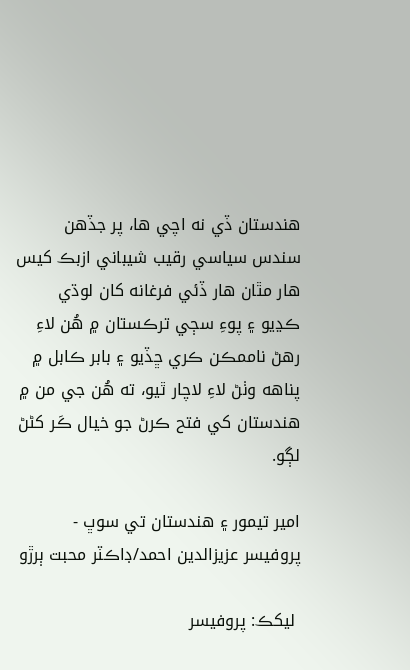هندستان ڏي نه اچي ها، پر جڏهن سندس سياسي رقيب شيباني ازبڪ کيس هار مٿان هار ڏئي فرغانه کان لوڌي ڪڍيو ۽ پوءِ سڄي ترڪستان ۾ هُن لاءِ رهڻ ناممڪن ڪري ڇڏيو ۽ بابر ڪابل ۾ پناهه وٺڻ لاءِ لاچار ٿيو، ته هُن جي من ۾ هندستان کي فتح ڪرڻ جو خيال ڪَر کڻڻ لڳو.

امير تيمور ۽ هندستان تي سوڀ - پروفيسر عزيزالدين احمد/ڊاڪٽر محبت ٻرڙو

 ليکڪ: پروفيسر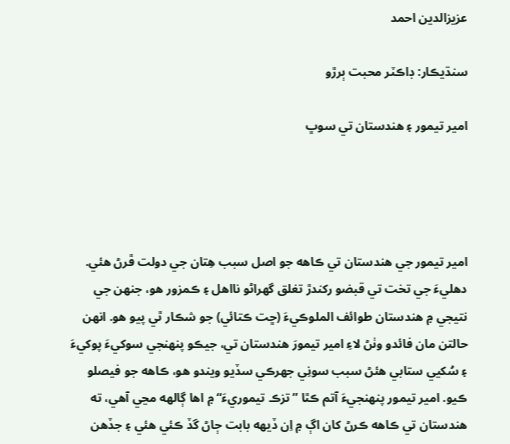عزيزالدين احمد

سنڌيڪار: ڊاڪٽر محبت ٻرڙو

امير تيمور ۽ هندستان تي سوڀ




امير تيمور جي هندستان تي ڪاهه جو اصل سبب هِتان جي دولت ڦرڻ هئي. دهليءَ جي تخت تي قبضو رکندڙ تغلق گهراڻو نااهل ۽ ڪمزور هو، جنھن جي نتيجي ۾ هندستان طوائف الملوڪيءَ (ڇت ڪتائي) جو شڪار ٿي پيو هو. انهن حالتن مان فائدو وٺڻ لاءِ امير تيمورَ هندستان تي، جيڪو پنھنجي سوکيءَ پوکيءَ ۽ سُکيي ستابي هئڻ سبب سونِي جهرڪي سڏيو ويندو هو، ڪاهه جو فيصلو ڪيو. امير تيمور پنھنجيءَ آتم ڪٿا ”تزڪ تيموريءَ“ ۾ اها ڳالهه مڃي آهي، ته هندستان تي ڪاهه ڪرڻ کان اڳ ۾ اِن ڏيھه بابت ڄاڻ گڏ ڪئي هئي ۽ جڏهن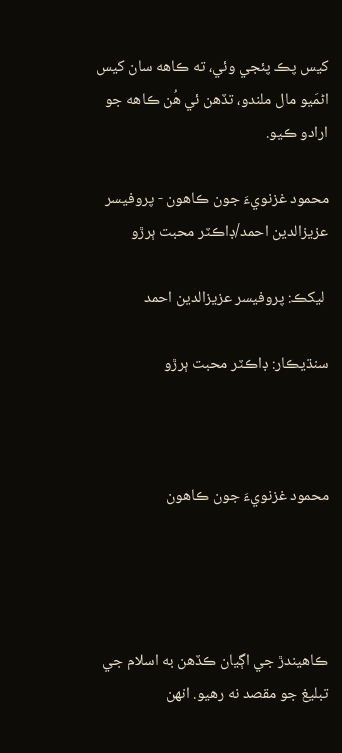کيس پڪ پئجي وئي، ته ڪاهه سان کيس اڻمَيو مال ملندو، تڏهن ئي هُن ڪاهه جو ارادو ڪيو.

محمود غزنويءَ جون ڪاهون - پروفيسر عزيزالدين احمد/ڊاڪٽر محبت ٻرڙو

 ليکڪ: پروفيسر عزيزالدين احمد

سنڌيڪار: ڊاڪٽر محبت ٻرڙو



محمود غزنويءَ جون ڪاهون




ڪاهيندڙ جي اڳيان ڪڏهن به اسلام جي تبليغ جو مقصد نه رهيو. انهن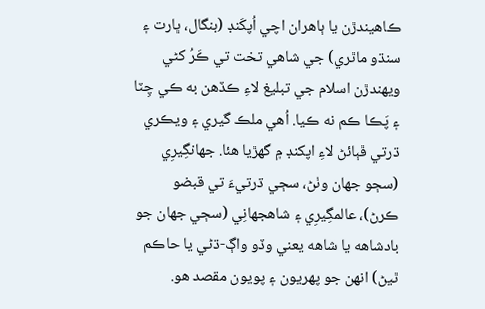ڪاهيندڙن يا ٻاهران اچي اُپکَنڊ (بنگال، ڀارت ۽ سنڌو ماٿري) جي شاهي تخت تي ڪَرُ کڻي ويھندڙن اسلام جي تبليغ لاءِ ڪڏهن به ڪي چِٽا ۽ پَڪا ڪم نه ڪيا. اُهي ملڪ گيري ۽ ويڪري ڌرتي ڦٻائڻ لاءِ اپکنڊ ۾ گهڙيا هئا. جھانگِيرِي (سڄو جھان وٺڻ، سڄي ڌرتيءَ تي قبضو ڪرڻ)، عالمگِيرِي ۽ شاھجھانِي (سڄي جھان جو بادشاهه يا شاهه يعني وڏو واڳ-ڌڻي يا حاڪم ٿيڻ) انهن جو پھريون ۽ پويون مقصد هو.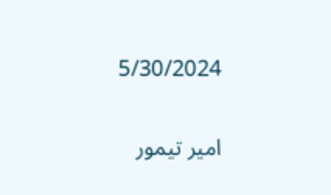5/30/2024

امير تيمور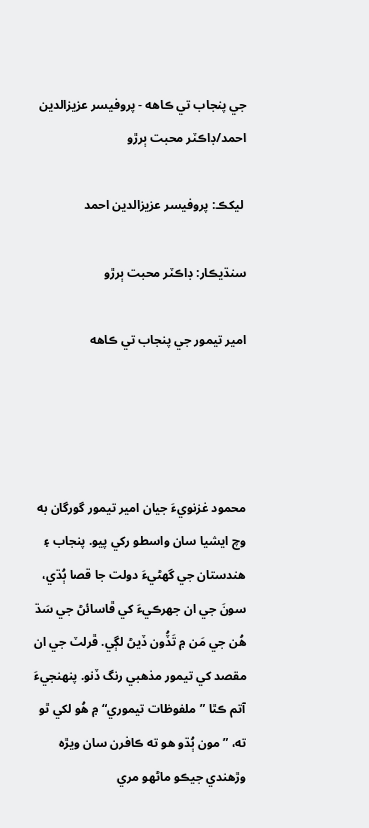جي پنجاب تي ڪاهه - پروفيسر عزيزالدين احمد/ڊاڪٽر محبت ٻرڙو

 ليکڪ: پروفيسر عزيزالدين احمد

سنڌيڪار: ڊاڪٽر محبت ٻرڙو

امير تيمور جي پنجاب تي ڪاهه




محمود غزنويءَ جيان امير تيمور گورگان به وچ ايشيا سان واسطو رکي پيو. پنجاب ۽ هندستان جي گهڻيءَ دولت جا قصا ٻُڌي، سونَ جي ان جهرڪيءَ کي ڦاسائڻ جي سَڌ هُن جي مَن ۾ تَڏُون ڏيڻ لڳي. ڦرلٽ جي ان مقصد کي تيمور مذهبي رنگ ڏنو. پنھنجيءَ آتم ڪٿا ”ملفوظات تيموري“ ۾ هُو لکي ٿو ته، ”مون ٻُڌو هو ته ڪافرن سان ويڙه وڙهندي جيڪو ماڻهو مري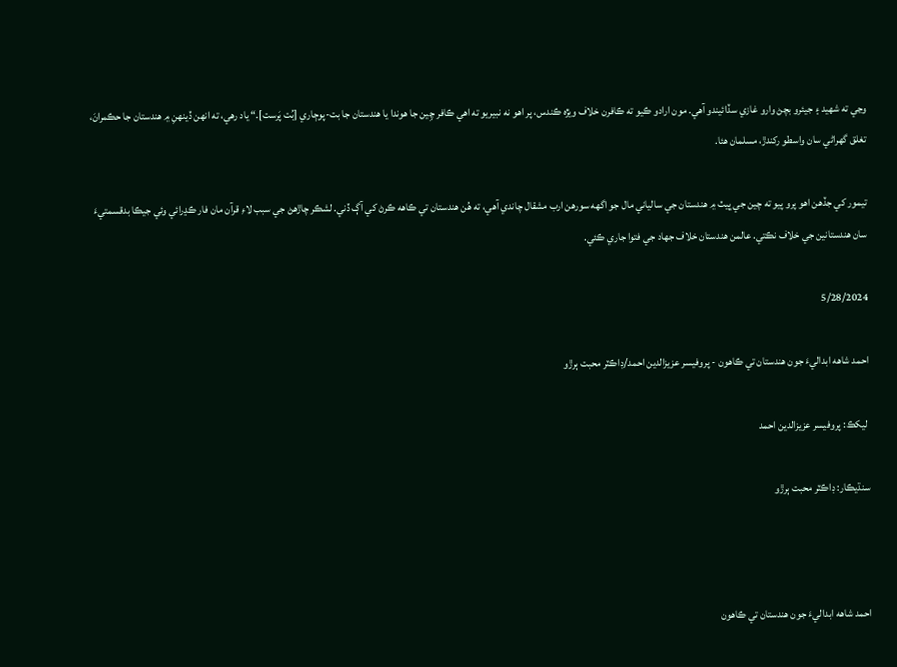وڃي ته شھيد ۽ جيئرو بچڻ وارو غازي سڏائيندو آهي. مون ارادو ڪيو ته ڪافرن خلاف ويڙه ڪندس، پر اهو نه نبيريو ته اهي ڪافر چِين جا هوندا يا هندستان جا بت-پوڄاري [بُت پَرست].“ ياد رهي، ته انهن ڏينھنِ ۾ هندستان جا حڪمرانَ، تغلق گهراڻي سان واسطو رکندڙ، مسلمان هئا.

تيمور کي جڏهن اهو پرو پيو ته چين جي ڀيٽ ۾ هندستان جي سالياني مال جو اگهه سورهن ارب مشقال چاندي آهي، ته هُن هندستان تي ڪاهه ڪرڻ کي آڳ ڏني. لشڪر چاڙهڻ جي سبب لاءِ قرآن مان فار ڪڍرائي وئي جيڪا بدقسمتيءَ سان هندستانين جي خلاف نڪتي. عالمن هندستان خلاف جھاد جي فتوا جاري ڪئي.

5/28/2024

احمد شاهه ابداليءَ جون هندستان تي ڪاهون - پروفيسر عزيزالدين احمد/ڊاڪٽر محبت ٻرڙو

 ليکڪ: پروفيسر عزيزالدين احمد

سنڌيڪار: ڊاڪٽر محبت ٻرڙو



احمد شاهه ابداليءَ جون هندستان تي ڪاهون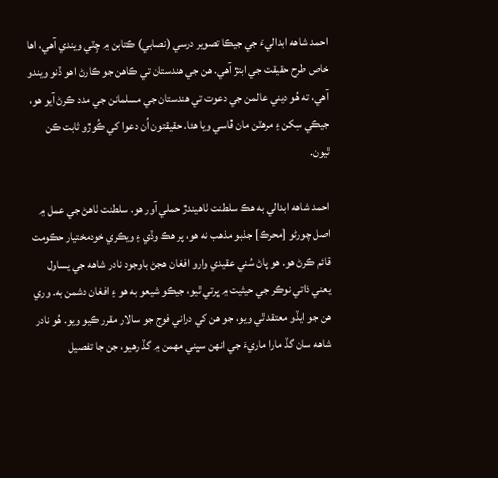احمد شاهه ابداليءَ جي جيڪا تصوير درسي (نصابي) ڪتابن ۾ چِٽي ويندي آهي، اها خاص طرح حقيقت جي ابتڙ آهي. هن جي هندستان تي ڪاهن جو ڪارڻ اهو ڏنو ويندو آهي، ته هُو ديني عالمن جي دعوت تي هندستان جي مسلمانن جي مدد ڪرڻ آيو هو، جيڪي سِکن ۽ مرهٽن مان ڦاسي ويا هئا. حقيقتون اُن دعوا کي ڪُوڙو ثابت ڪن ٿيون.

احمد شاهه ابدالي به هڪ سلطنت ٺاهيندڙ حملي آور هو. سلطنت ٺاهڻ جي عمل ۾ اصل چورڻو [محرڪ] جذبو مذهب نه هو، پر هڪ وڏي ۽ ويڪري خودمختيار حڪومت قائم ڪرڻ هو. هو پاڻ سُني عقيدي وارو افغان هجڻ باوجود نادر شاهه جي يساول يعني ذاتي نوڪر جي حيثيت ۾ ڀرتي ٿيو، جيڪو شيعو به هو ۽ افغان دشمن به. وري هن جو ايڏو معتقد ٿي ويو، جو هن کي دراني فوج جو سالار مقرر ڪيو ويو. هُو نادر شاهه سان گڏ مارا ماريءَ جي انهن سڀني مھمن ۾ گڏ رهيو، جن جا تفصيل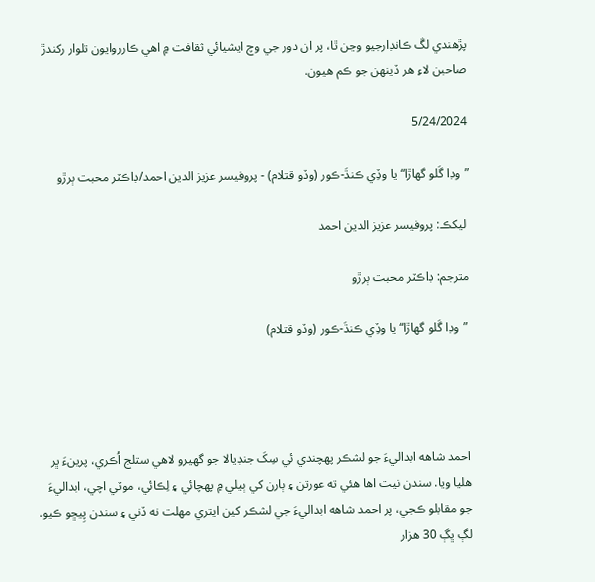پڙهندي لڱ ڪانڊارجيو وڃن ٿا، پر ان دور جي وچ ايشيائي ثقافت ۾ اهي ڪارروايون تلوار رکندڙ صاحبن لاءِ هر ڏينھن جو ڪم هيون.

5/24/2024

”وڊا گَلو گهاڙا“ يا وڏِي ڪنڌَ-ڪور (وڏو قتلام) - پروفيسر عزيز الدين احمد/ڊاڪٽر محبت ٻرڙو

 ليکڪ: پروفيسر عزيز الدين احمد

مترجم: ڊاڪٽر محبت ٻرڙو

 ”وڊا گَلو گهاڙا“ يا وڏِي ڪنڌَ-ڪور (وڏو قتلام)




احمد شاهه ابداليءَ جو لشڪر پھچندي ئي سِکَ جنڊيالا جو گهيرو لاهي ستلج اُڪري، پرينءَ ڀر هليا ويا. سندن نيت اها هئي ته عورتن ۽ ٻارن کي ٻيلي ۾ پھچائي ۽ لِڪائي، موٽي اچي، ابداليءَ جو مقابلو ڪجي، پر احمد شاهه ابداليءَ جي لشڪر کين ايتري مھلت نه ڏني ۽ سندن پِيڇو ڪيو. لڳ ڀڳ 30 هزار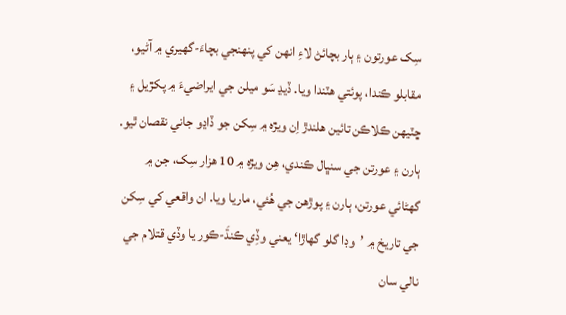سِک عورتون ۽ ٻار بچائڻ لاءِ انهن کي پنھنجي بچاءَ-گهيري ۾ آڻيو، مقابلو ڪندا، پوئتي هٽندا ويا. ڏيڍ سَو ميلن جي ايراضيءَ ۾ پکڙيل ۽ ڇٽيھن ڪلاڪن تائين هلندڙ اِن ويڙه ۾ سِکن جو ڏاڍو جاني نقصان ٿيو. ٻارن ۽ عورتن جي سنڀال ڪندي، هِن ويڙه ۾ 10 هزار سِک، جن ۾ گهڻائي عورتن، ٻارن ۽ پوڙهن جي هُئي، ماريا ويا. ان واقعي کي سِکن جي تاريخ ۾ ’وڊا گلو گهاڙا‘ يعني وڏِي ڪنڌَ-ڪور يا وڏي قتلام جي نالي سان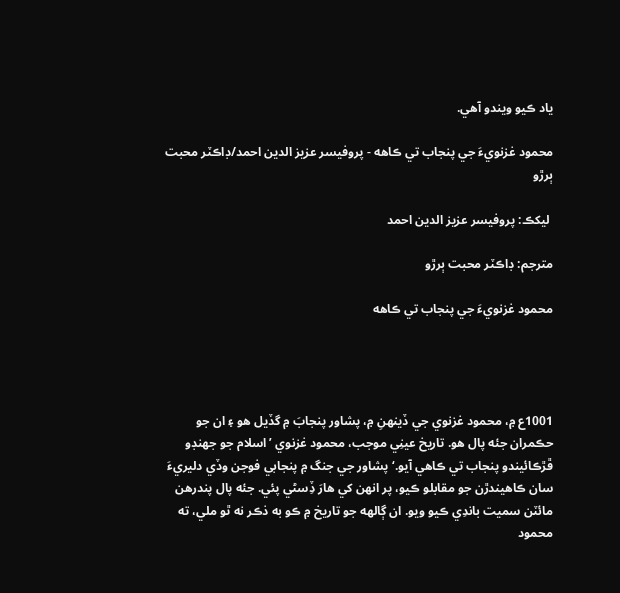ياد ڪيو ويندو آهي.

محمود غزنويءَ جي پنجاب تي ڪاهه - پروفيسر عزيز الدين احمد/ڊاڪٽر محبت ٻرڙو

 ليکڪ: پروفيسر عزيز الدين احمد

مترجم: ڊاڪٽر محبت ٻرڙو

محمود غزنويءَ جي پنجاب تي ڪاهه




1001ع ۾، محمود غزنوي جي ڏينھنِ ۾، پشاور پنجابَ ۾ گڏيل هو ۽ ان جو حڪمران جئه پال هو. تاريخ عينِي موجب، محمود غزنوي ’اسلام جو جهنڊو ڦڙڪائيندو پنجاب تي ڪاهي آيو.‘ پشاور جي جنگ ۾ پنجابي فوجن وڏي دليريءَ سان ڪاهيندڙن جو مقابلو ڪيو، پر انهن کي هارَ ڏِسڻي پئي. جئه پال پندرهن مائٽن سميت باندِي ڪيو ويو. ان ڳالهه جو تاريخ ۾ ڪو به ذڪر نه ٿو ملي، ته محمود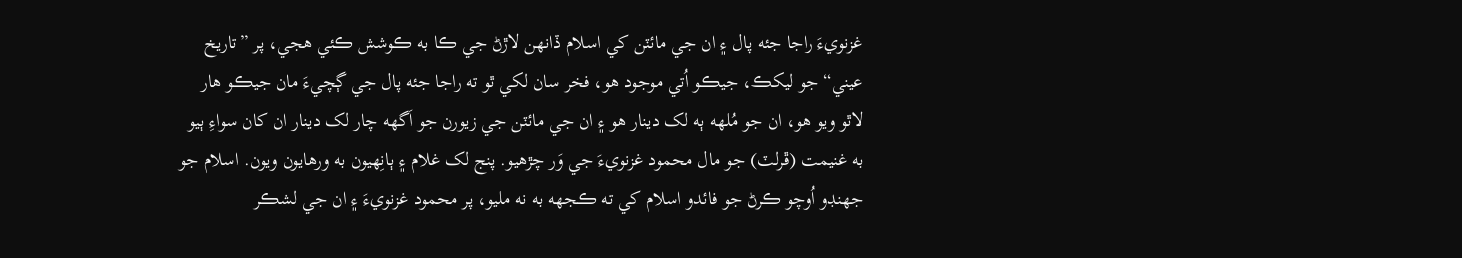غزنويءَ راجا جئه پال ۽ ان جي مائٽن کي اسلام ڏانھن لاڙڻ جي ڪا به ڪوشش ڪئي هجي، پر ”تاريخ عيني“ جو ليکڪ، جيڪو اُتي موجود هو، فخر سان لکي ٿو ته راجا جئه پال جي ڳچيءَ مان جيڪو هار لاٿو ويو هو، ان جو مُلهه ٻه لک دينار هو ۽ ان جي مائٽن جي زيورن جو اَگهه چار لک دينار ان کان سواءِ ٻيو به غنيمت (ڦرلٽ) جو مال محمود غزنويءَ جي وَر چڙهيو. پنج لک غلام ۽ ٻانِهيون به ورهايون ويون. اسلام جو جهنڊو اُوچو ڪرڻ جو فائدو اسلام کي ته ڪجهه به نه مليو، پر محمود غزنويءَ ۽ ان جي لشڪر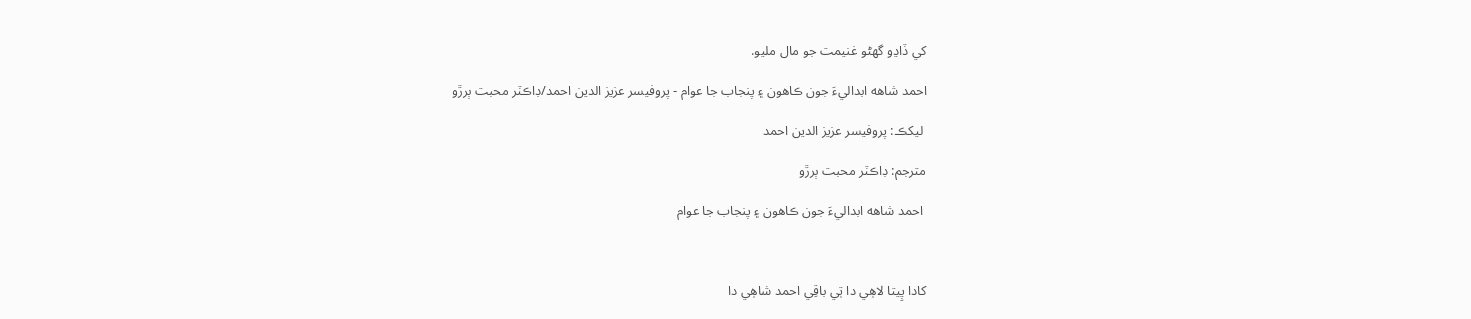کي ڏاڍو گهڻو غنيمت جو مال مليو.

احمد شاهه ابداليءَ جون ڪاهون ۽ پنجاب جا عوام - پروفيسر عزيز الدين احمد/ڊاڪٽر محبت ٻرڙو

 ليکڪ: پروفيسر عزيز الدين احمد

مترجم: ڊاڪٽر محبت ٻرڙو

 احمد شاهه ابداليءَ جون ڪاهون ۽ پنجاب جا عوام



کادا پِيتا لاهٖي دا تٖي باقِي احمد شاهٖي دا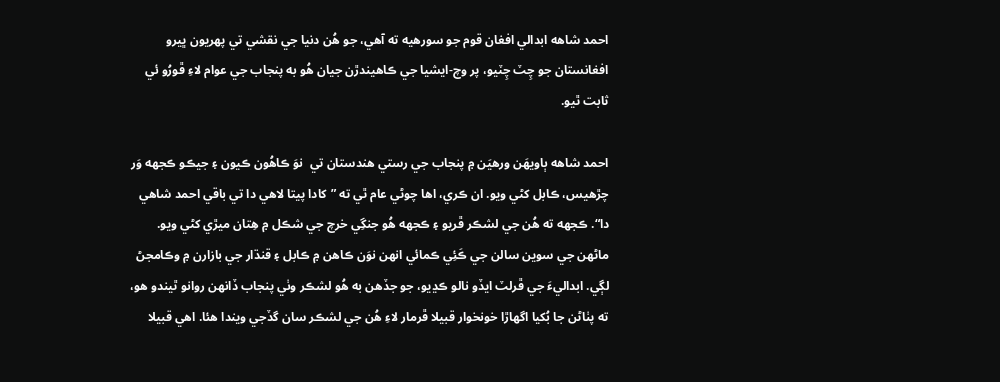احمد شاهه ابدالي افغان قوم جو سورهيه ته آهي، جو هُن دنيا جي نقشي تي پھريون ڀيرو افغانستان جو چِٽ چِٽيو، پر وچ-ايشيا جي ڪاهيندڙن جيان هُو به پنجاب جي عوام لاءِ ڦورُو ئي ثابت ٿيو.

احمد شاهه ٻاويھَن ورهيَن ۾ پنجاب جي رستي هندستان تي  نوَ ڪاهُون ڪيون ۽ جيڪو ڪجهه وَر چڙهيس، ڪابل کڻي ويو. ان ڪري، اها چوڻي عام ٿي ته ”کادا پيتا لاهي دا تي باقي احمد شاهي دا“. ڪجهه ته هُن جي لشڪر ڦريو ۽ ڪجهه هُو جنگِي خرچ جي شڪل ۾ هِتان ميڙي کڻي ويو. ماڻهن جي سوين سالن جي ڪَئِي ڪمائي انهن نوَن ڪاهن ۾ ڪابل ۽ قنڌار جي بازارن ۾ وڪامجڻ لڳي. ابداليءَ جي ڦرلٽ ايڏو نالو ڪڍيو، جو جڏهن به هُو لشڪر وٺي پنجاب ڏانھن روانو ٿيندو هو، ته پٺاڻن جا بُکيا اگهاڙا خونخوار قبيلا ڦرمار لاءِ هُن جي لشڪر سان گڏجي ويندا هئا. اهي قبيلا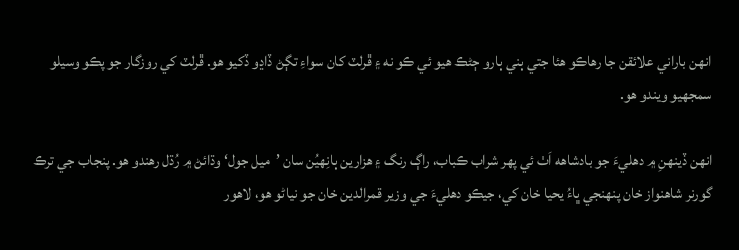انهن باراني علائقن جا رهاڪو هئا جتي ٻني ٻارو ڄڻڪ هيو ئي ڪو نه ۽ ڦرلٽ کان سواءِ تڳڻ ڏاڍو ڏکيو هو. ڦرلٽ کي روزگار جو پڪو وسيلو سمجهيو ويندو هو.

انهن ڏينھنِ ۾ دهليءَ جو بادشاهه اَٺ ئي پھر شراب ڪباب، راڳ رنگ ۽ هزارين ٻانِهيُن سان ’ميل جول‘ وڌائڻ ۾ رُڌل رهندو هو. پنجاب جي ترڪ گورنر شاهنواز خان پنھنجي ڀاءُ يحيا خان کي، جيڪو دهليءَ جي وزير قمرالدين خان جو نياڻو هو، لاهور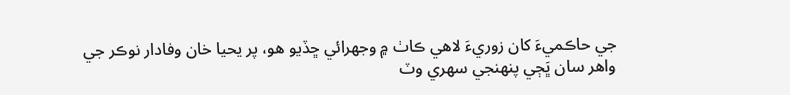جي حاڪميءَ کان زوريءَ لاهي ڪاٺ ۾ وجهرائي ڇڏيو هو، پر يحيا خان وفادار نوڪر جي واهر سان ڀَڄي پنھنجي سھري وٽ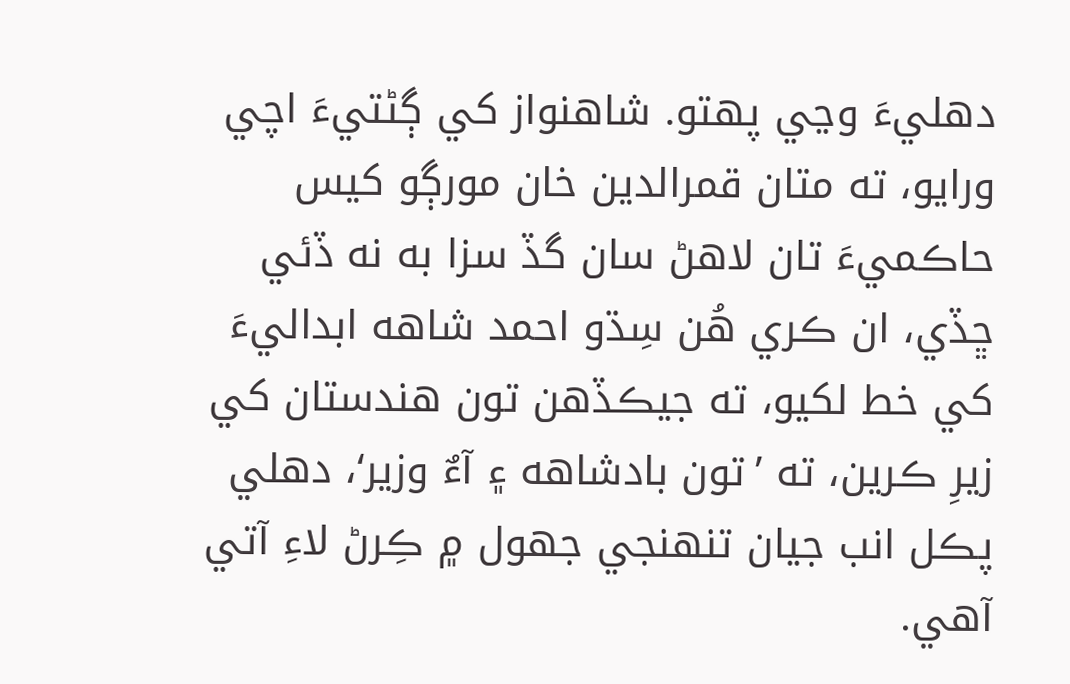دهليءَ وڃي پھتو. شاهنواز کي ڳڻتيءَ اچي ورايو، ته متان قمرالدين خان مورڳو کيس حاڪميءَ تان لاهڻ سان گڏ سزا به نه ڏئي ڇڏي، ان ڪري هُن سِڌو احمد شاهه ابداليءَ کي خط لکيو، ته جيڪڏهن تون هندستان کي زيرِ ڪرين، ته ’تون بادشاهه ۽ آءٌ وزير‘، دهلي پڪل انب جيان تنھنجي جهول ۾ ڪِرڻ لاءِ آتي آهي.